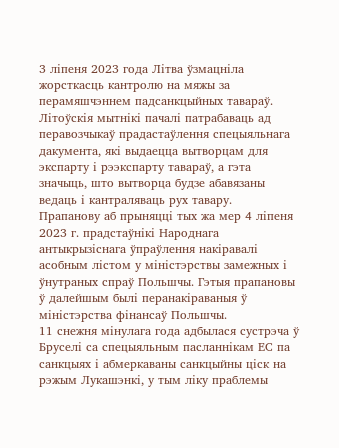3 ліпеня 2023 года Літва ўзмацніла жорсткасць кантролю на мяжы за перамяшчэннем падсанкцыйных тавараў. Літоўскія мытнікі пачалі патрабаваць ад перавозчыкаў прадастаўлення спецыяльнага дакумента, які выдаецца вытворцам для экспарту і рээкспарту тавараў, а гэта значыць, што вытворца будзе абавязаны ведаць і кантраляваць рух тавару.
Прапанову аб прыняцці тых жа мер 4 ліпеня 2023 г. прадстаўнікі Народнага антыкрызіснага ўпраўлення накіравалі асобным лістом у міністэрствы замежных і ўнутраных спраў Польшчы. Гэтыя прапановы ў далейшым былі перанакіраваныя ў міністэрства фінансаў Польшчы.
11 снежня мінулага года адбылася сустрэча ў Бруселі са спецыяльным пасланнікам ЕС па санкцыях і абмеркаваны санкцыйны ціск на рэжым Лукашэнкі, у тым ліку праблемы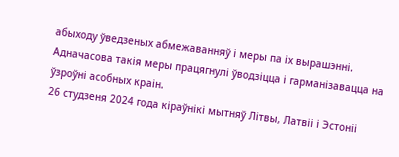абыходу ўведзеных абмежаванняў і меры па іх вырашэнні. Адначасова такія меры працягнулі ўводзіцца і гарманізавацца на ўзроўні асобных краін.
26 студзеня 2024 года кіраўнікі мытняў Літвы, Латвіі і Эстоніі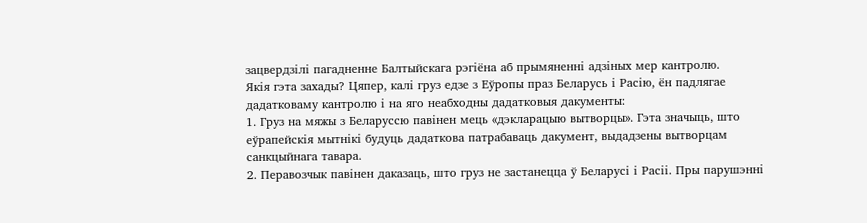зацвердзілі пагадненне Балтыйскага рэгіёна аб прымяненні адзіных мер кантролю.
Якія гэта захады? Цяпер, калі груз едзе з Еўропы праз Беларусь і Расію, ён падлягае дадатковаму кантролю і на яго неабходны дадатковыя дакументы:
1. Груз на мяжы з Беларуссю павінен мець «дэкларацыю вытворцы». Гэта значыць, што еўрапейскія мытнікі будуць дадаткова патрабаваць дакумент, выдадзены вытворцам санкцыйнага тавара.
2. Перавозчык павінен даказаць, што груз не застанецца ў Беларусі і Расіі. Пры парушэнні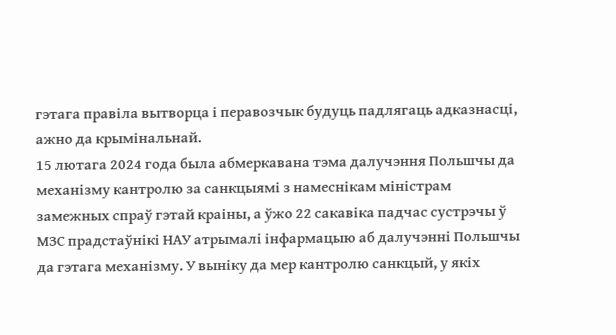гэтага правіла вытворца і перавозчык будуць падлягаць адказнасці, ажно да крымінальнай.
15 лютага 2024 года была абмеркавана тэма далучэння Польшчы да механізму кантролю за санкцыямі з намеснікам міністрам замежных спраў гэтай краіны, а ўжо 22 сакавіка падчас сустрэчы ў МЗС прадстаўнікі НАУ атрымалі інфармацыю аб далучэнні Польшчы да гэтага механізму. У выніку да мер кантролю санкцый, у якіх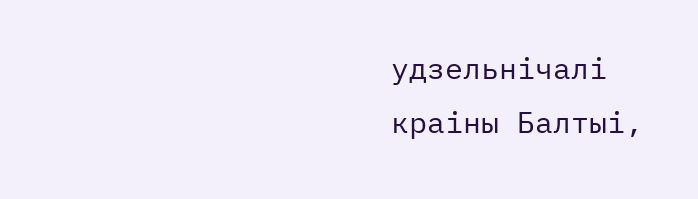удзельнічалі краіны Балтыі,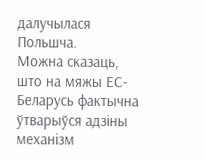далучылася Польшча.
Можна сказаць, што на мяжы ЕС-Беларусь фактычна ўтварыўся адзіны механізм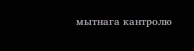мытнага кантролю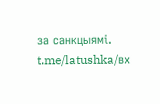за санкцыямі.
t.me/latushka/вх